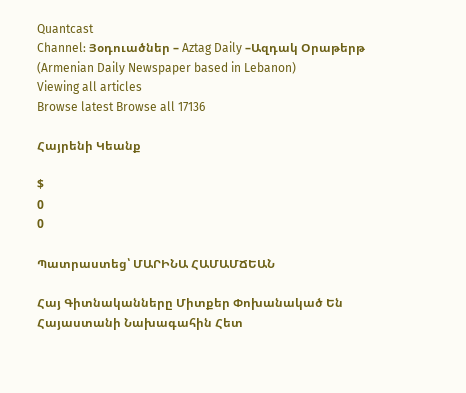Quantcast
Channel: Յօդուածներ – Aztag Daily –Ազդակ Օրաթերթ (Armenian Daily Newspaper based in Lebanon)
Viewing all articles
Browse latest Browse all 17136

Հայրենի Կեանք

$
0
0

Պատրաստեց՝ ՄԱՐԻՆԱ ՀԱՄԱՄՃԵԱՆ

Հայ Գիտնականները Միտքեր Փոխանակած Են Հայաստանի Նախագահին Հետ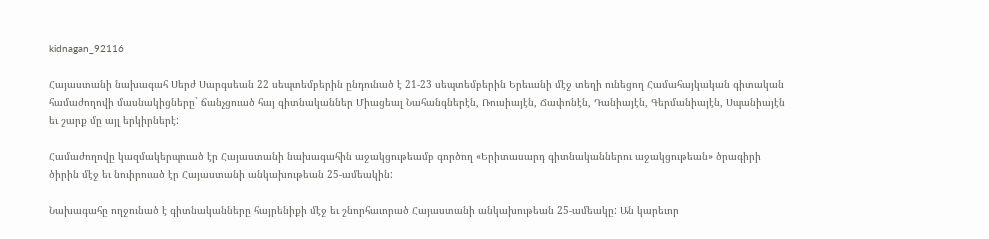kidnagan_92116

Հայաստանի նախագահ Սերժ Սարգսեան 22 սեպտեմբերին ընդունած է 21-23 սեպտեմբերին Երեւանի մէջ տեղի ունեցող Համահայկական գիտական համաժողովի մասնակիցները` ճանչցուած հայ գիտնականներ Միացեալ Նահանգներէն, Ռուսիայէն, Ճափոնէն, Դանիայէն, Գերմանիայէն, Սպանիայէն եւ շարք մը այլ երկիրներէ:

Համաժողովը կազմակերպուած էր Հայաստանի նախագահին աջակցութեամբ գործող «Երիտասարդ գիտնականներու աջակցութեան» ծրագիրի ծիրին մէջ եւ նուիրուած էր Հայաստանի անկախութեան 25-ամեակին:

Նախագահը ողջունած է գիտնականները հայրենիքի մէջ եւ շնորհաւորած Հայաստանի անկախութեան 25-ամեակը: Ան կարեւոր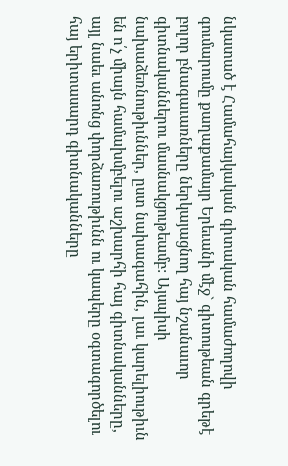նկատած է Համահայկական գիտական համաժողովի գումարումը քաղաքամայր Երեւանի մէջ` գիտութեան գրեթէ բոլոր բնագաւառները ներկայացնող հայ նշանաւոր գիտնականներու մասնակցութեամբ: Այսպիսի նախաձեռնութիւններ, ըստ նախագահին, լաւ կարելիութիւն են ո՛չ միայն համախմբելու աշխարհի հայ գիտնականները, այլ նաեւ անոնց փորձառութիւնն ու կապերը օգտագործելու հայ երիտասարդ գիտնականները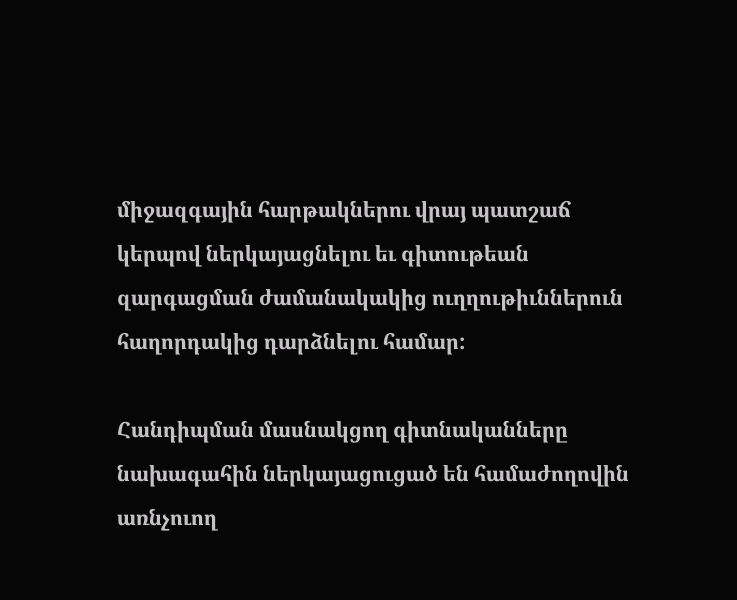միջազգային հարթակներու վրայ պատշաճ կերպով ներկայացնելու եւ գիտութեան զարգացման ժամանակակից ուղղութիւններուն հաղորդակից դարձնելու համար:

Հանդիպման մասնակցող գիտնականները նախագահին ներկայացուցած են համաժողովին առնչուող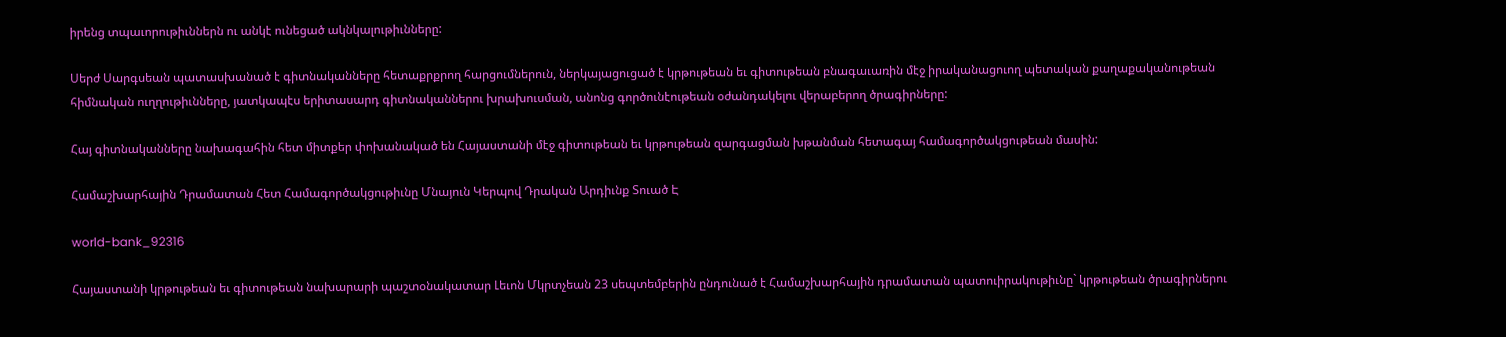իրենց տպաւորութիւններն ու անկէ ունեցած ակնկալութիւնները:

Սերժ Սարգսեան պատասխանած է գիտնականները հետաքրքրող հարցումներուն, ներկայացուցած է կրթութեան եւ գիտութեան բնագաւառին մէջ իրականացուող պետական քաղաքականութեան հիմնական ուղղութիւնները, յատկապէս երիտասարդ գիտնականներու խրախուսման, անոնց գործունէութեան օժանդակելու վերաբերող ծրագիրները:

Հայ գիտնականները նախագահին հետ միտքեր փոխանակած են Հայաստանի մէջ գիտութեան եւ կրթութեան զարգացման խթանման հետագայ համագործակցութեան մասին:

Համաշխարհային Դրամատան Հետ Համագործակցութիւնը Մնայուն Կերպով Դրական Արդիւնք Տուած Է

world-bank_92316

Հայաստանի կրթութեան եւ գիտութեան նախարարի պաշտօնակատար Լեւոն Մկրտչեան 23 սեպտեմբերին ընդունած է Համաշխարհային դրամատան պատուիրակութիւնը` կրթութեան ծրագիրներու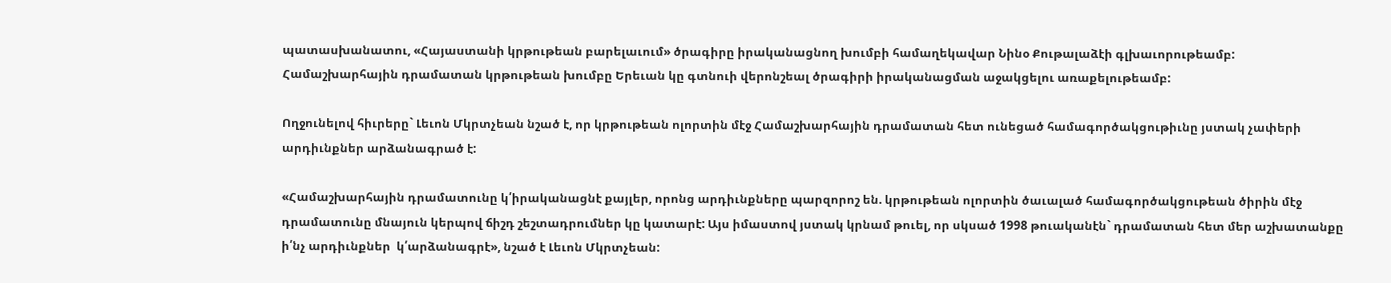պատասխանատու, «Հայաստանի կրթութեան բարելաւում» ծրագիրը իրականացնող խումբի համաղեկավար Նինօ Քութալաձէի գլխաւորութեամբ: Համաշխարհային դրամատան կրթութեան խումբը Երեւան կը գտնուի վերոնշեալ ծրագիրի իրականացման աջակցելու առաքելութեամբ:

Ողջունելով հիւրերը` Լեւոն Մկրտչեան նշած է, որ կրթութեան ոլորտին մէջ Համաշխարհային դրամատան հետ ունեցած համագործակցութիւնը յստակ չափերի արդիւնքներ արձանագրած է:

«Համաշխարհային դրամատունը կ՛իրականացնէ քայլեր, որոնց արդիւնքները պարզորոշ են. կրթութեան ոլորտին ծաւալած համագործակցութեան ծիրին մէջ դրամատունը մնայուն կերպով ճիշդ շեշտադրումներ կը կատարէ: Այս իմաստով յստակ կրնամ թուել, որ սկսած 1998 թուականէն` դրամատան հետ մեր աշխատանքը ի՛նչ արդիւնքներ  կ՛արձանագրէ», նշած է Լեւոն Մկրտչեան: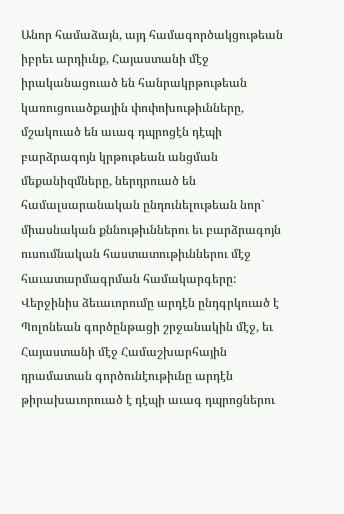Անոր համաձայն, այդ համագործակցութեան իբրեւ արդիւնք, Հայաստանի մէջ իրականացուած են հանրակրթութեան կառուցուածքային փոփոխութիւնները, մշակուած են աւագ դպրոցէն դէպի բարձրագոյն կրթութեան անցման մեքանիզմները, ներդրուած են համալսարանական ընդունելութեան նոր` միասնական քննութիւններու եւ բարձրագոյն ուսումնական հաստատութիւններու մէջ հաւատարմագրման համակարգերը: Վերջինիս ձեւաւորումը արդէն ընդգրկուած է Պոլոնեան գործընթացի շրջանակին մէջ, եւ Հայաստանի մէջ Համաշխարհային դրամատան գործունէութիւնը արդէն թիրախաւորուած է դէպի աւագ դպրոցներու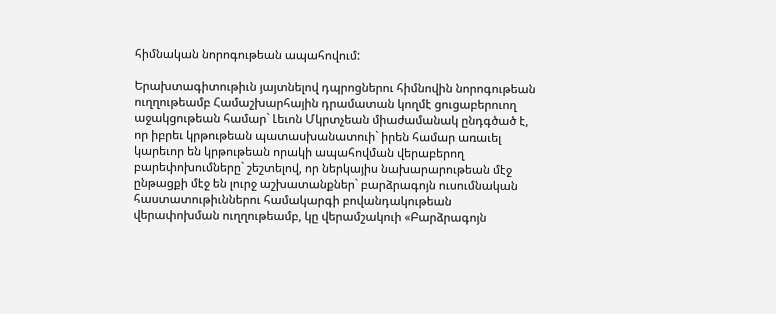հիմնական նորոգութեան ապահովում:

Երախտագիտութիւն յայտնելով դպրոցներու հիմնովին նորոգութեան ուղղութեամբ Համաշխարհային դրամատան կողմէ ցուցաբերուող աջակցութեան համար` Լեւոն Մկրտչեան միաժամանակ ընդգծած է, որ իբրեւ կրթութեան պատասխանատուի` իրեն համար առաւել կարեւոր են կրթութեան որակի ապահովման վերաբերող բարեփոխումները` շեշտելով, որ ներկայիս նախարարութեան մէջ ընթացքի մէջ են լուրջ աշխատանքներ` բարձրագոյն ուսումնական հաստատութիւններու համակարգի բովանդակութեան վերափոխման ուղղութեամբ, կը վերամշակուի «Բարձրագոյն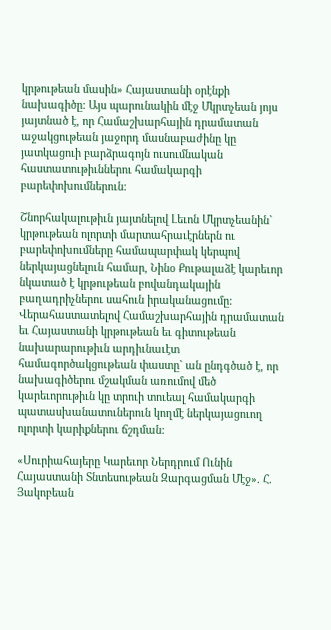կրթութեան մասին» Հայաստանի օրէնքի նախագիծը: Այս պարունակին մէջ Մկրտչեան յոյս յայտնած է, որ Համաշխարհային դրամատան աջակցութեան յաջորդ մասնաբաժինը կը յատկացուի բարձրագոյն ուսումնական հաստատութիւններու համակարգի բարեփոխումներուն:

Շնորհակալութիւն յայտնելով Լեւոն Մկրտչեանին` կրթութեան ոլորտի մարտահրաւէրներն ու բարեփոխումները համապարփակ կերպով ներկայացնելուն համար, Նինօ Քութալաձէ կարեւոր նկատած է կրթութեան բովանդակային բաղադրիչներու սահուն իրականացումը: Վերահաստատելով Համաշխարհային դրամատան եւ Հայաստանի կրթութեան եւ գիտութեան նախարարութիւն արդիւնաւէտ համագործակցութեան փաստը` ան ընդգծած է, որ նախագիծերու մշակման առումով մեծ կարեւորութիւն կը տրուի տուեալ համակարգի պատասխանատուներուն կողմէ ներկայացուող ոլորտի կարիքներու ճշդման:

«Սուրիահայերը Կարեւոր Ներդրում Ունին Հայաստանի Տնտեսութեան Զարգացման Մէջ». Հ. Յակոբեան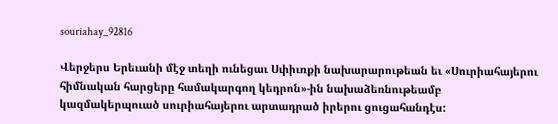souriahay_92816

Վերջերս Երեւանի մէջ տեղի ունեցաւ Սփիւռքի նախարարութեան եւ «Սուրիահայերու հիմնական հարցերը համակարգող կեդրոն»-ին նախաձեռնութեամբ կազմակերպուած սուրիահայերու արտադրած իրերու ցուցահանդէս: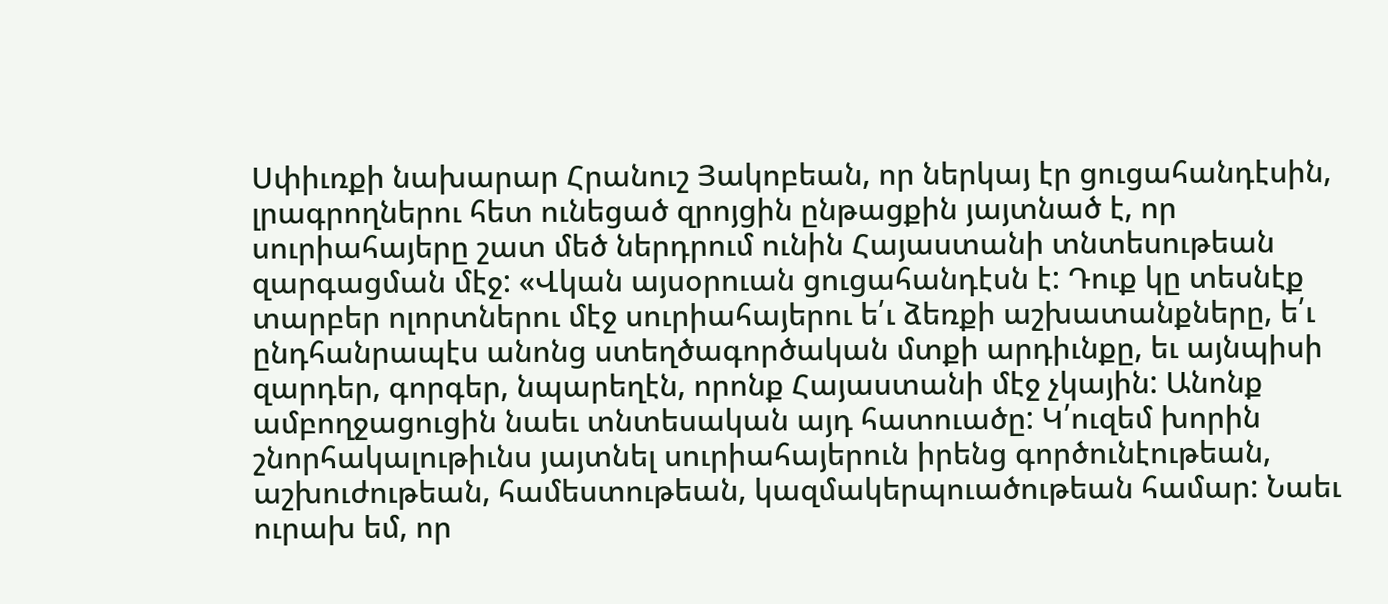Սփիւռքի նախարար Հրանուշ Յակոբեան, որ ներկայ էր ցուցահանդէսին, լրագրողներու հետ ունեցած զրոյցին ընթացքին յայտնած է, որ սուրիահայերը շատ մեծ ներդրում ունին Հայաստանի տնտեսութեան զարգացման մէջ: «Վկան այսօրուան ցուցահանդէսն է: Դուք կը տեսնէք տարբեր ոլորտներու մէջ սուրիահայերու ե՛ւ ձեռքի աշխատանքները, ե՛ւ ընդհանրապէս անոնց ստեղծագործական մտքի արդիւնքը, եւ այնպիսի զարդեր, գորգեր, նպարեղէն, որոնք Հայաստանի մէջ չկային: Անոնք ամբողջացուցին նաեւ տնտեսական այդ հատուածը: Կ՛ուզեմ խորին շնորհակալութիւնս յայտնել սուրիահայերուն իրենց գործունէութեան, աշխուժութեան, համեստութեան, կազմակերպուածութեան համար: Նաեւ ուրախ եմ, որ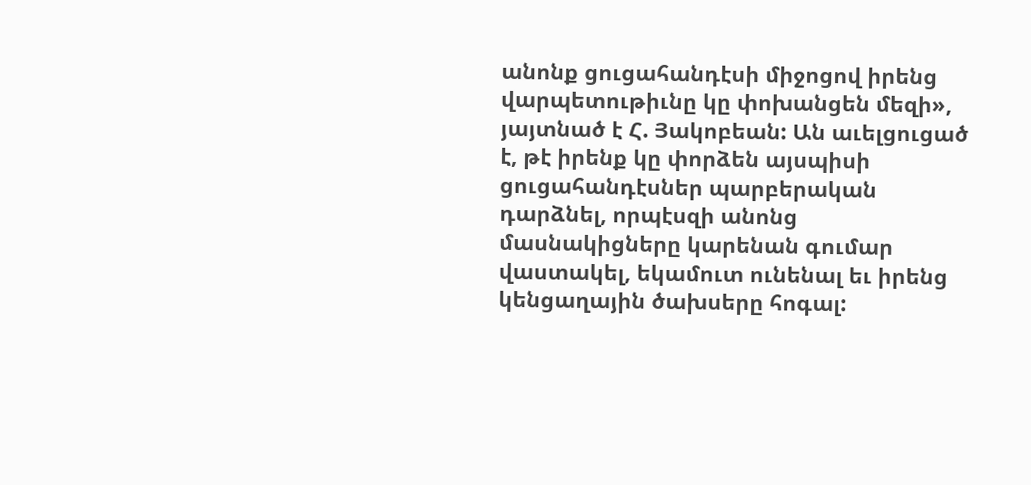անոնք ցուցահանդէսի միջոցով իրենց վարպետութիւնը կը փոխանցեն մեզի», յայտնած է Հ. Յակոբեան: Ան աւելցուցած է, թէ իրենք կը փորձեն այսպիսի ցուցահանդէսներ պարբերական դարձնել, որպէսզի անոնց մասնակիցները կարենան գումար վաստակել, եկամուտ ունենալ եւ իրենց կենցաղային ծախսերը հոգալ: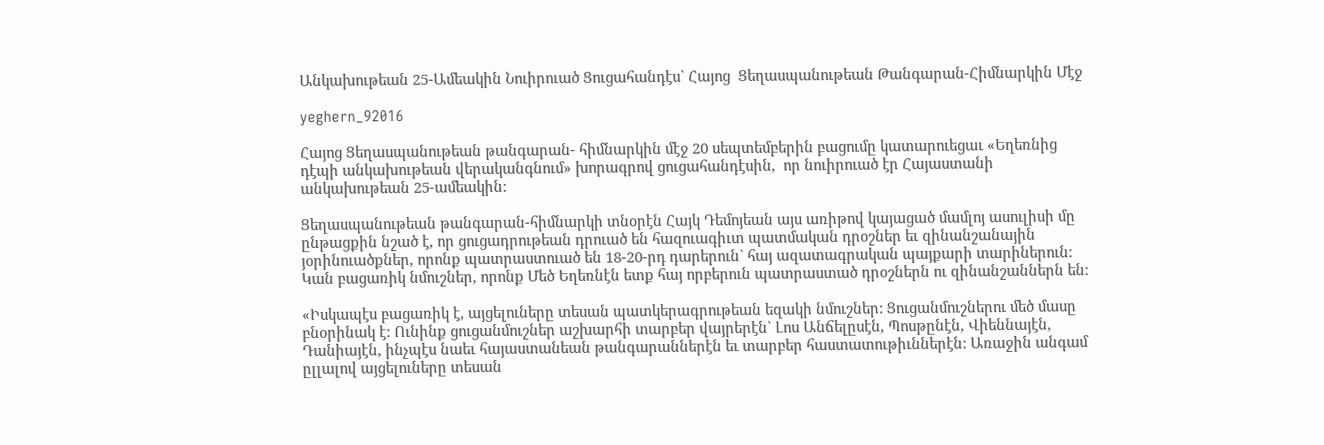Անկախութեան 25-Ամեակին Նուիրուած Ցուցահանդէս` Հայոց  Ցեղասպանութեան Թանգարան-Հիմնարկին Մէջ

yeghern_92016

Հայոց Ցեղասպանութեան թանգարան- հիմնարկին մէջ 20 սեպտեմբերին բացումը կատարուեցաւ «Եղեռնից դէպի անկախութեան վերականգնում» խորագրով ցուցահանդէսին,  որ նուիրուած էր Հայաստանի անկախութեան 25-ամեակին:

Ցեղասպանութեան թանգարան-հիմնարկի տնօրէն Հայկ Դեմոյեան այս առիթով կայացած մամլոյ ասուլիսի մը ընթացքին նշած է, որ ցուցադրութեան դրուած են հազուագիւտ պատմական դրօշներ եւ զինանշանային յօրինուածքներ, որոնք պատրաստուած են 18-20-րդ դարերուն` հայ ազատագրական պայքարի տարիներուն: Կան բացառիկ նմուշներ, որոնք Մեծ Եղեռնէն ետք հայ որբերուն պատրաստած դրօշներն ու զինանշաններն են:

«Իսկապէս բացառիկ է, այցելուները տեսան պատկերագրութեան եզակի նմուշներ: Ցուցանմուշներու մեծ մասը բնօրինակ է: Ունինք ցուցանմուշներ աշխարհի տարբեր վայրերէն` Լոս Անճելըսէն, Պոսթընէն, Վիեննայէն, Դանիայէն, ինչպէս նաեւ հայաստանեան թանգարաններէն եւ տարբեր հաստատութիւններէն: Առաջին անգամ ըլլալով այցելուները տեսան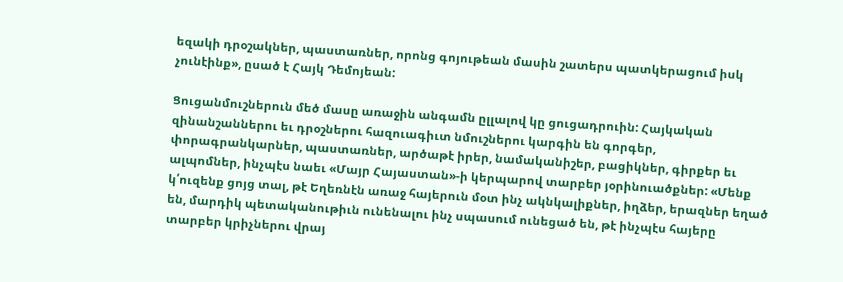եզակի դրօշակներ, պաստառներ, որոնց գոյութեան մասին շատերս պատկերացում իսկ չունէինք», ըսած է Հայկ Դեմոյեան:

Ցուցանմուշներուն մեծ մասը առաջին անգամն ըլլալով կը ցուցադրուին: Հայկական զինանշաններու եւ դրօշներու հազուագիւտ նմուշներու կարգին են գորգեր, փորագրանկարներ, պաստառներ, արծաթէ իրեր, նամականիշեր, բացիկներ, գիրքեր եւ ալպոմներ, ինչպէս նաեւ «Մայր Հայաստան»-ի կերպարով տարբեր յօրինուածքներ: «Մենք կ՛ուզենք ցոյց տալ, թէ Եղեռնէն առաջ հայերուն մօտ ինչ ակնկալիքներ, իղձեր, երազներ եղած են, մարդիկ պետականութիւն ունենալու ինչ սպասում ունեցած են, թէ ինչպէս հայերը տարբեր կրիչներու վրայ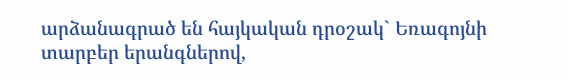արձանագրած են հայկական դրօշակ` Եռագոյնի տարբեր երանգներով,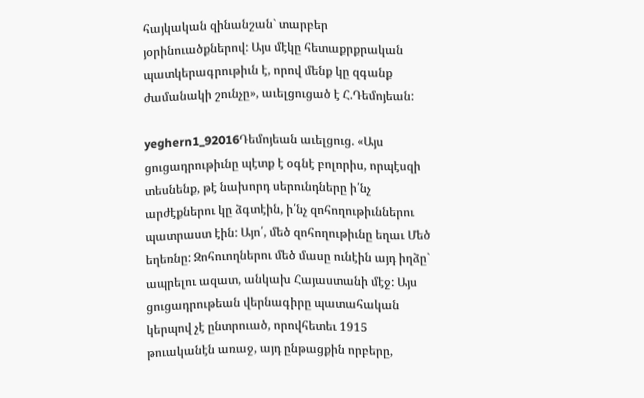հայկական զինանշան` տարբեր յօրինուածքներով: Այս մէկը հետաքրքրական պատկերագրութիւն է, որով մենք կը զգանք ժամանակի շունչը», աւելցուցած է Հ.Դեմոյեան:

yeghern1_92016Դեմոյեան աւելցուց. «Այս ցուցադրութիւնը պէտք է օգնէ բոլորիս, որպէսզի տեսնենք, թէ նախորդ սերունդները ի՛նչ արժէքներու կը ձգտէին, ի՛նչ զոհողութիւններու պատրաստ էին: Այո՛, մեծ զոհողութիւնը եղաւ Մեծ եղեռնը: Զոհուողներու մեծ մասը ունէին այդ իղձը` ապրելու ազատ, անկախ Հայաստանի մէջ: Այս ցուցադրութեան վերնագիրը պատահական կերպով չէ ընտրուած, որովհետեւ 1915 թուականէն առաջ, այդ ընթացքին որբերը,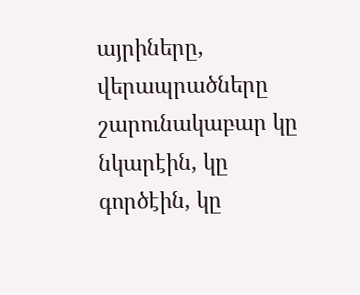այրիները, վերապրածները շարունակաբար կը նկարէին, կը գործէին, կը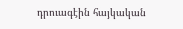դրուագէին հայկական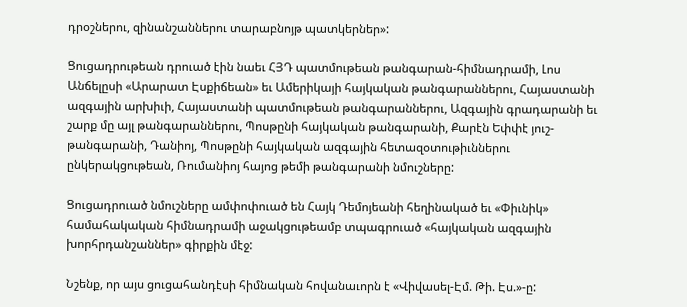դրօշներու, զինանշաններու տարաբնոյթ պատկերներ»:

Ցուցադրութեան դրուած էին նաեւ ՀՅԴ պատմութեան թանգարան-հիմնադրամի, Լոս Անճելըսի «Արարատ Էսքիճեան» եւ Ամերիկայի հայկական թանգարաններու, Հայաստանի ազգային արխիւի, Հայաստանի պատմութեան թանգարաններու, Ազգային գրադարանի եւ շարք մը այլ թանգարաններու, Պոսթընի հայկական թանգարանի, Քարէն Եփփէ յուշ-թանգարանի, Դանիոյ, Պոսթընի հայկական ազգային հետազօտութիւններու ընկերակցութեան, Ռումանիոյ հայոց թեմի թանգարանի նմուշները:

Ցուցադրուած նմուշները ամփոփուած են Հայկ Դեմոյեանի հեղինակած եւ «Փիւնիկ» համահակական հիմնադրամի աջակցութեամբ տպագրուած «հայկական ազգային խորհրդանշաններ» գիրքին մէջ:

Նշենք, որ այս ցուցահանդէսի հիմնական հովանաւորն է «Վիվասել-Էմ. Թի. Էս.»-ը: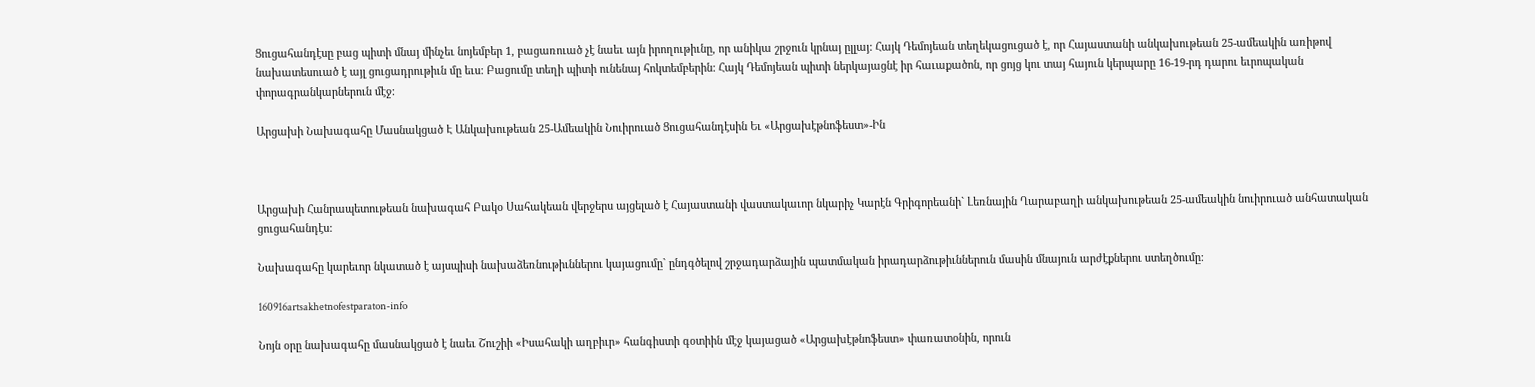Ցուցահանդէսը բաց պիտի մնայ մինչեւ նոյեմբեր 1, բացառուած չէ նաեւ այն իրողութիւնը, որ անիկա շրջուն կրնայ ըլլայ: Հայկ Դեմոյեան տեղեկացուցած է, որ Հայաստանի անկախութեան 25-ամեակին առիթով նախատեսուած է այլ ցուցադրութիւն մը եւս: Բացումը տեղի պիտի ունենայ հոկտեմբերին: Հայկ Դեմոյեան պիտի ներկայացնէ իր հաւաքածոն, որ ցոյց կու տայ հայուն կերպարը 16-19-րդ դարու եւրոպական փորագրանկարներուն մէջ:

Արցախի Նախագահը Մասնակցած Է Անկախութեան 25-Ամեակին Նուիրուած Ցուցահանդէսին Եւ «Արցախէթնոֆեստ»-Ին



Արցախի Հանրապետութեան նախագահ Բակօ Սահակեան վերջերս այցելած է Հայաստանի վաստակաւոր նկարիչ Կարէն Գրիգորեանի` Լեռնային Ղարաբաղի անկախութեան 25-ամեակին նուիրուած անհատական ցուցահանդէս:

Նախագահը կարեւոր նկատած է այսպիսի նախաձեռնութիւններու կայացումը` ընդգծելով շրջադարձային պատմական իրադարձութիւններուն մասին մնայուն արժէքներու ստեղծումը:

160916artsakhetnofestparaton-info

Նոյն օրը նախագահը մասնակցած է նաեւ Շուշիի «Իսահակի աղբիւր» հանգիստի գօտիին մէջ կայացած «Արցախէթնոֆեստ» փառատօնին, որուն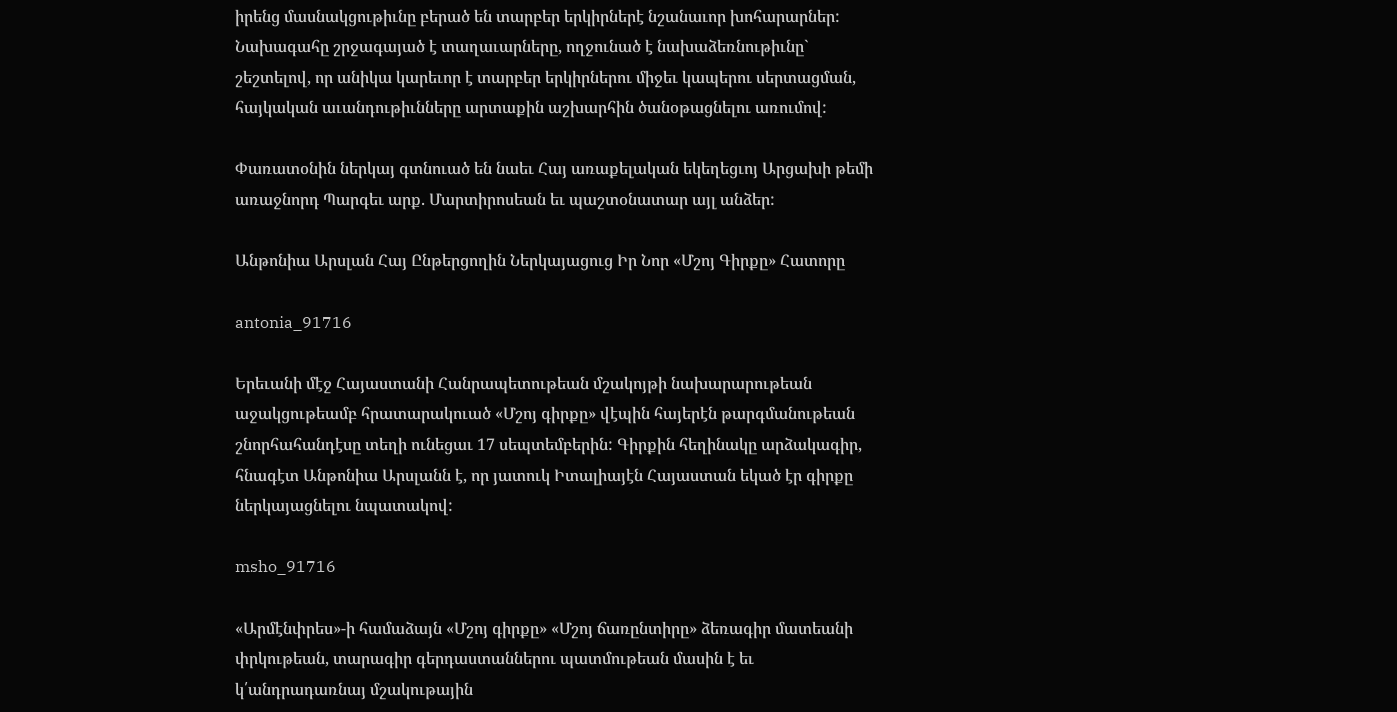իրենց մասնակցութիւնը բերած են տարբեր երկիրներէ նշանաւոր խոհարարներ: Նախագահը շրջագայած է տաղաւարները, ողջունած է նախաձեռնութիւնը` շեշտելով, որ անիկա կարեւոր է տարբեր երկիրներու միջեւ կապերու սերտացման, հայկական աւանդութիւնները արտաքին աշխարհին ծանօթացնելու առումով:

Փառատօնին ներկայ գտնուած են նաեւ Հայ առաքելական եկեղեցւոյ Արցախի թեմի առաջնորդ Պարգեւ արք. Մարտիրոսեան եւ պաշտօնատար այլ անձեր:

Անթոնիա Արսլան Հայ Ընթերցողին Ներկայացուց Իր Նոր «Մշոյ Գիրքը» Հատորը

antonia_91716

Երեւանի մէջ Հայաստանի Հանրապետութեան մշակոյթի նախարարութեան աջակցութեամբ հրատարակուած «Մշոյ գիրքը» վէպին հայերէն թարգմանութեան շնորհահանդէսը տեղի ունեցաւ 17 սեպտեմբերին: Գիրքին հեղինակը արձակագիր, հնագէտ Անթոնիա Արսլանն է, որ յատուկ Իտալիայէն Հայաստան եկած էր գիրքը ներկայացնելու նպատակով:

msho_91716

«Արմէնփրես»-ի համաձայն «Մշոյ գիրքը» «Մշոյ ճառընտիրը» ձեռագիր մատեանի փրկութեան, տարագիր գերդաստաններու պատմութեան մասին է եւ կ՛անդրադառնայ մշակութային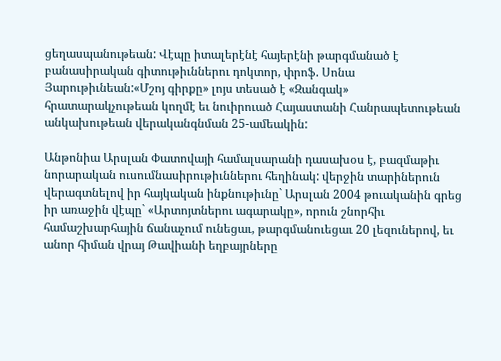ցեղասպանութեան: Վէպը իտալերէնէ հայերէնի թարգմանած է բանասիրական գիտութիւններու դոկտոր, փրոֆ. Սոնա Յարութիւնեան:«Մշոյ գիրքը» լոյս տեսած է «Զանգակ» հրատարակչութեան կողմէ եւ նուիրուած Հայաստանի Հանրապետութեան անկախութեան վերականգնման 25-ամեակին:

Անթոնիա Արսլան Փատովայի համալսարանի դասախօս է, բազմաթիւ նորարական ուսումնասիրութիւններու հեղինակ: վերջին տարիներուն վերագտնելով իր հայկական ինքնութիւնը` Արսլան 2004 թուականին գրեց իր առաջին վէպը` «Արտոյտներու ագարակը», որուն շնորհիւ համաշխարհային ճանաչում ունեցաւ, թարգմանուեցաւ 20 լեզուներով, եւ անոր հիման վրայ Թավիանի եղբայրները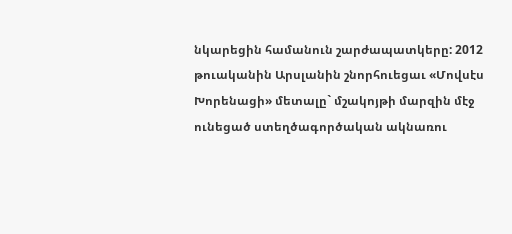նկարեցին համանուն շարժապատկերը: 2012 թուականին Արսլանին շնորհուեցաւ «Մովսէս Խորենացի» մետալը` մշակոյթի մարզին մէջ ունեցած ստեղծագործական ակնառու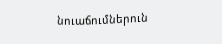նուաճումներուն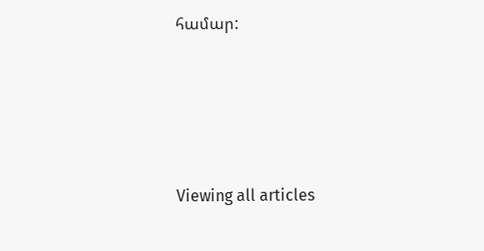համար:




Viewing all articles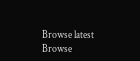Browse latest Browse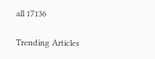all 17136

Trending Articles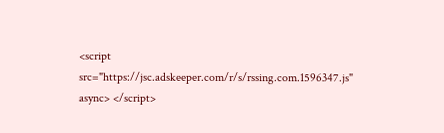<script src="https://jsc.adskeeper.com/r/s/rssing.com.1596347.js" async> </script>